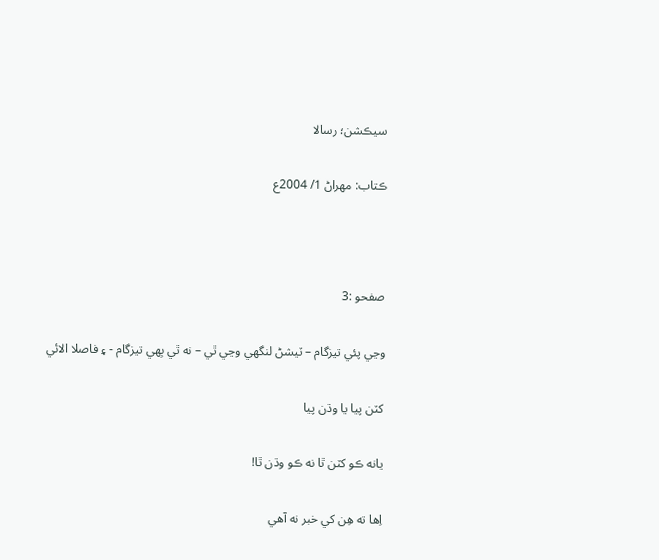سيڪشن؛ رسالا

ڪتاب: مهراڻ 1/ 2004ع



صفحو :3

وڃي پئي تيزگام – ٽيشڻ لنگهي وڃي ٿي – نه ٿي بِهي تيزگام - ۽ فاصلا الائي

کٽن پيا يا وڌن پيا

يانه ڪو کٽن ٿا نه ڪو وڌن ٿا!

اِها ته هِن کي خبر نه آهي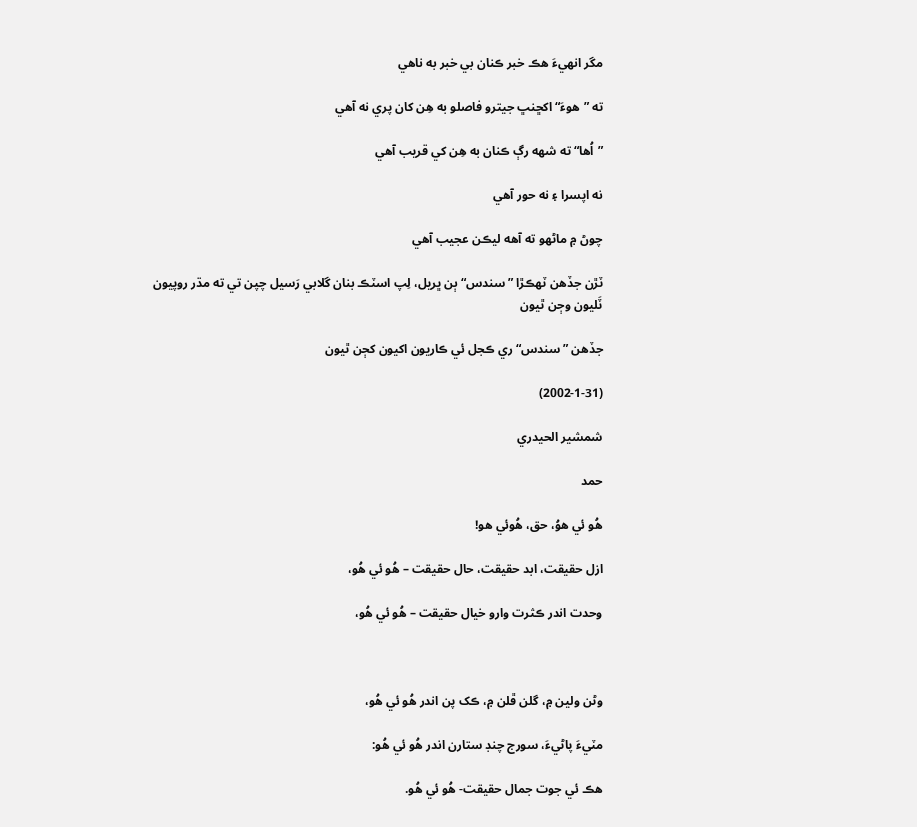مگر انهيءَ هڪ خبر ڪنان بي خبر به ناهي

ته ”هوءَ“ اکڇنڀ جيترو فاصلو به هِن کان پري نه آهي

”اُها“ ته شهه رڳ ڪنان به هِن کي قريب آهي

نه اپسرا ۽ نه حور آهي

چوڻ ۾ ماڻهو ته آهه ليڪن عجيب آهي

ٽڙن جڏهن ٽهڪڙا ”سندس“ ٻن ڀريل، لِپ اسٽڪ بنان گلابي رَسيل چپن تي ته مڌر روپيون ٽَليون وڄن ٿيون

جڏهن ”سندس“ ري ڪجل ئي ڪاريون اکيون کڄن ٿيون

(2002-1-31)

شمشير الحيدري

حمد

هُو ئي هوُ، حق، هُوئي هو!

ازل حقيقت، ابد حقيقت، حال حقيقت – هُو ئي هُو،

وحدت اندر ڪثرت وارو خيال حقيقت – هُو ئي هُو،



وڻن ولين ۾، گلن ڦلن ۾، ڪک پن اندر هُو ئي هُو،

مٽيءَ پاڻيءَ، سورج چنڊ ستارن اندر هُو ئي هُو:

هڪ ئي جوت جمال حقيقت- هُو ئي هُو.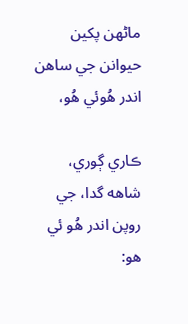ماڻهن پکين حيوانن جي ساهن اندر هُوئي هُو،

ڪاري ڳوري، شاهه گدا، جي روپن اندر هُو ئي هو: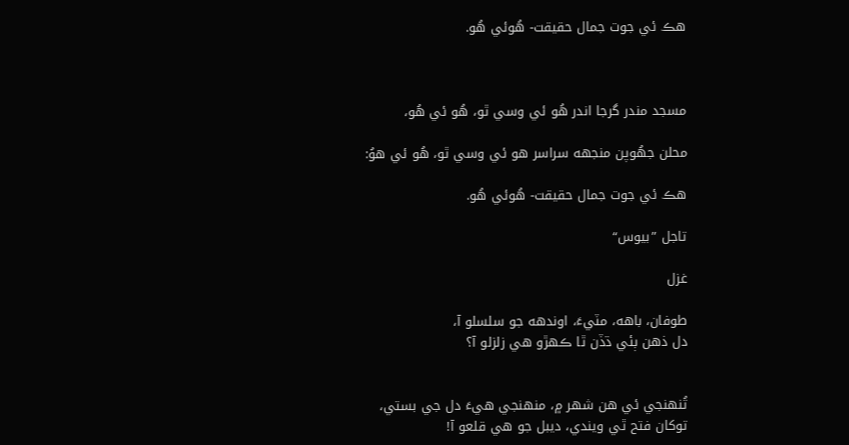هڪ ئي جوت جمال حقيقت- هُوئي هُو.



مسجد مندر گرجا اندر هُو ئي وسي ٿو، هُو ئي هُو،

محلن جهُوپن منجهه سراسر هو ئي وسي ٿو، هُو ئي هوُ:

هڪ ئي جوت جمال حقيقت- هُوئي هُو.

تاجل ”بيوس“

غزل

طوفان، باهه، مٽيءَ، اوندهه جو سلسلو آ،
دل ذهن ٻئي ڌڏن ٿا ڪهڙو هي زلزلو آ؟


تُنهنجي ئي هن شهر ۾، منهنجي هيءَ دل جي بستي،
توکان فتح ٿي ويندي، ديبل جو هي قلعو آ!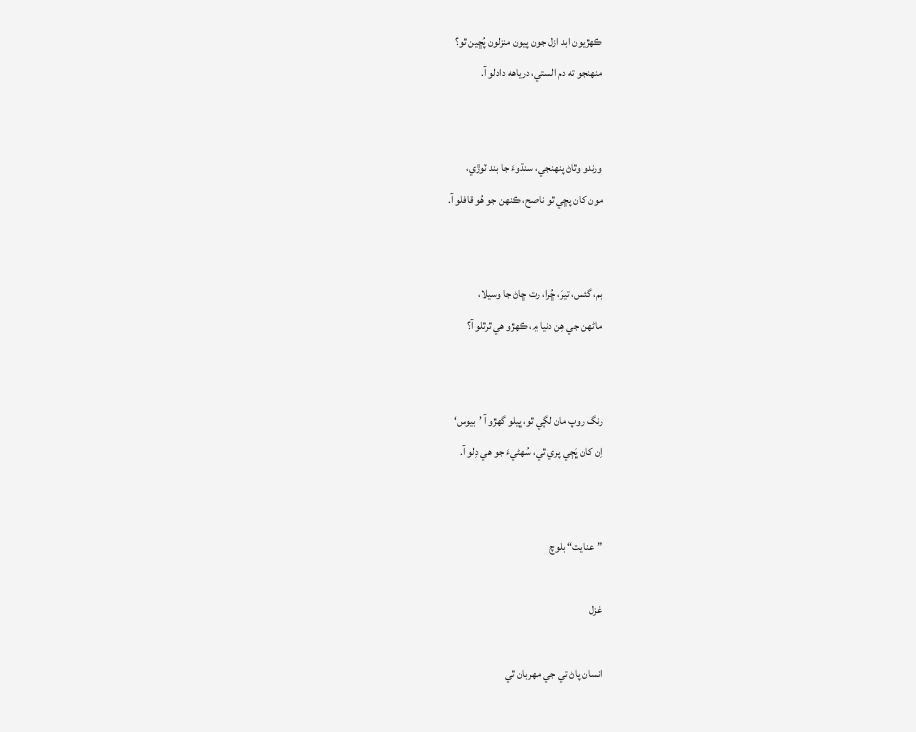ڪهڙيون ابد ازل جون پيون منزلون پُڇين ٿو؟
منهنجو ته دم الستي، درياهه دادلو آ.


ورندو وٿاڻ پنهنجي، سنڌوءَ جا بند ٽوڙي،
مون کان پڇي ٿو ناصح، ڪنهن جو هُو قافلو آ.


بم، گئس، تيرَ، ڇُرا، رت ڇاڻ جا وسيلا،
ماڻهن جي هِن دنيا ۾، ڪهڙو هي ٿرٿلو آ؟


رنگ روپ مان لڳي ٿو، ڀيلو گهڙو آ ’بيوس‘
اِن کان ڀَڄي پري ٿي، سُهڻيءَ جو هي دِلو آ.


”عنايت“ بلوچ

غزل

انسان پاڻ تي جي مهربان ٿي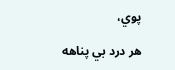پوي،

هر درد بي پناهه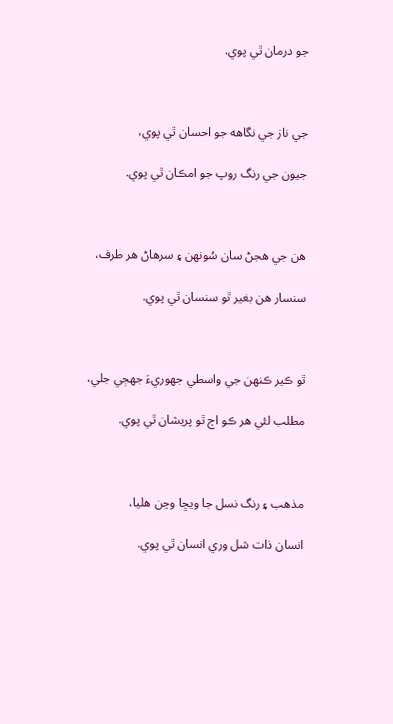جو درمان ٿي پوي.



جي ناز جي نگاهه جو احسان ٿي پوي،

جيون جي رنگ روپ جو امڪان ٿي پوي.



هن جي هجڻ سان سُونهن ۽ سرهاڻ هر طرف،

سنسار هن بغير ٿو سنسان ٿي پوي.



ٿو ڪير ڪنهن جي واسطي جهوريءَ جهڄي جلي،

مطلب لئي هر ڪو اڄ ٿو پريشان ٿي پوي.



مذهب ۽ رنگ نسل جا ويڇا وڃن هليا،

انسان ذات شل وري انسان ٿي پوي.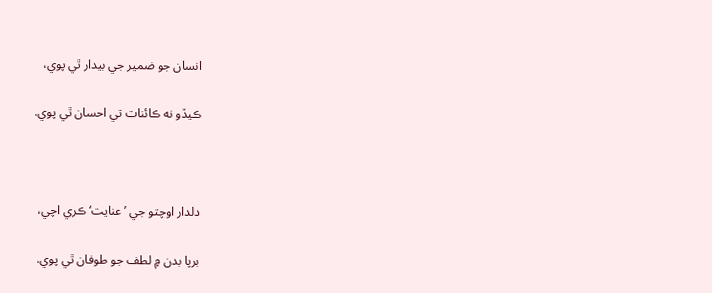انسان جو ضمير جي بيدار ٿي پوي،

ڪيڏو نه ڪائنات تي احسان ٿي پوي.



دلدار اوچتو جي ’عنايت‘ ڪري اچي،

برپا بدن ۾ لطف جو طوفان ٿي پوي.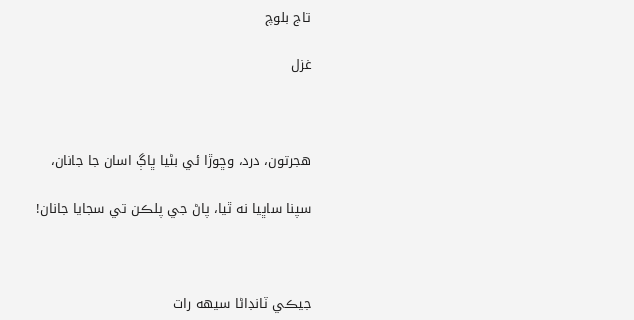تاج بلوچ

غزل



هجرتون، درد، وڇوڙا ئي بڻيا ڀاڳ اسان جا جانان،

سپنا ساڀيا نه ٿيا، پاڻ جي پلڪن تي سجايا جانان!



جيڪي ٽانڊاڻا سيهه رات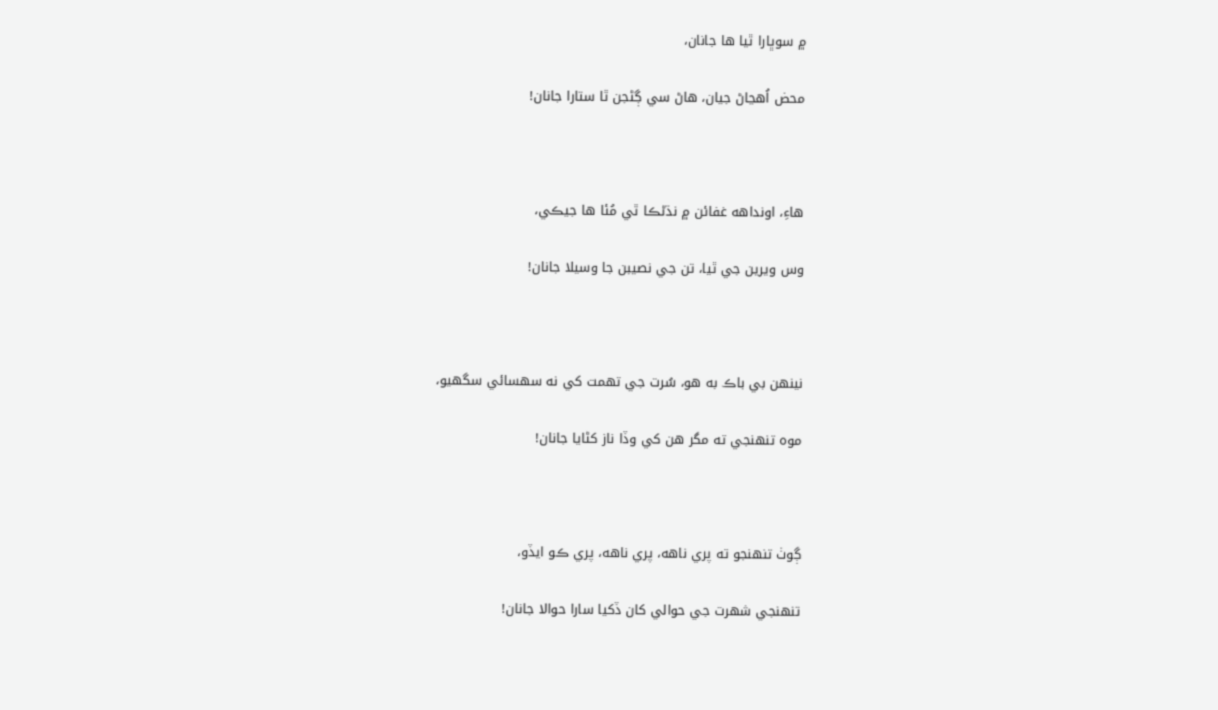۾ سوڀارا ٿيا ها جانان،

محض اُهڃاڻ جيان، هاڻ سي ڳڻجن ٿا ستارا جانان!



هاءِ، اونداهه غفائن ۾ نڌڻڪا ٿي مُئا ها جيڪي،

وس ويرين جي ٿيا، تن جي نصيبن جا وسيلا جانان!



نينهن بي باڪ به هو، سُرت جي تهمت کي نه سهسائي سگهيو،

موه تنهنجي ته مگر هن کي وڏا ناز کڻايا جانان!



ڳوٺ تنهنجو ته پري ناهه، پري ناهه، پري ڪو ايڏو،

تنهنجي شهرت جي حوالي کان ڏکيا سارا حوالا جانان!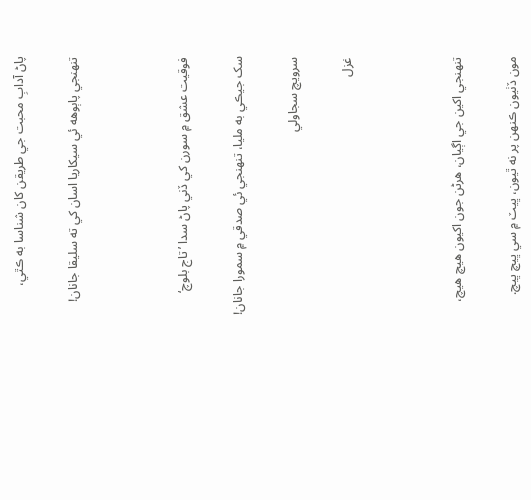پاڻ آدابِ محبت جي طريقن کان شناسا به ڪٿي،

تنهنجي پاٻوهه ئي سيکاريا اسان کي ته سليقا جانان!



فوقيت عشق ۾ سورن کي ڏني پاڻ سدا ’تاج بلوچ‘

سک جيڪي به مليا، تنهنجي ئي صدقي ۾ سمورا جانان!

سرويچ سجاولي

غزل



تنهنجي اکين جي اڳيان، هرڻن جون اکيون هيچ هيچ،

مون ڏٺيون ڪنهن پر نه ٿيون، ڀيٽ ۾ سي ڀيچ ڀيچ.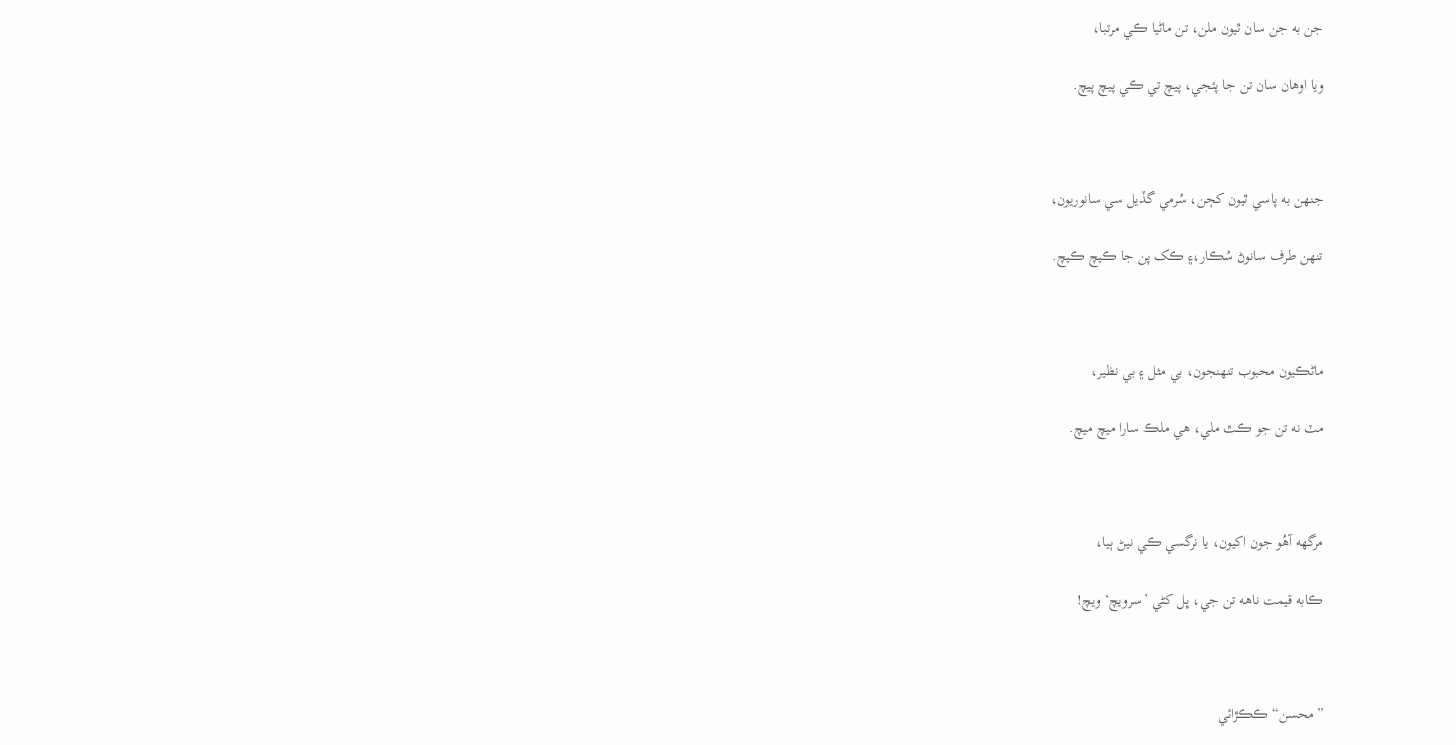جن به جن سان ٿيون ملن، تن ماڻيا ڪي مرتبا،

ويا اوهان سان تن جا پئجي، پيچ تي ڪي پيچ پيچ.



جنهن به پاسي ٿيون کڄن، سُرمي گڏيل سي سانوريون،

تنهن طرف سانوڻ سُڪار،۽ ڪک پن جا ڪيچ ڪيچ.



ماڻڪيون محبوب تنهنجون، بي مثل ۽ بي نظير،

مٽ نه تن جو ڪٿ ملي، هي ملڪ سارا ميچ ميچ.



مرگهه آهُو جون اکيون، يا نرگسي ڪي نيڻ ٻيا،

ڪابه قيمت ناهه تن جي، ڀل کڻي ’سرويچ‘ ويچ!



”محسن“ ڪڪڙائي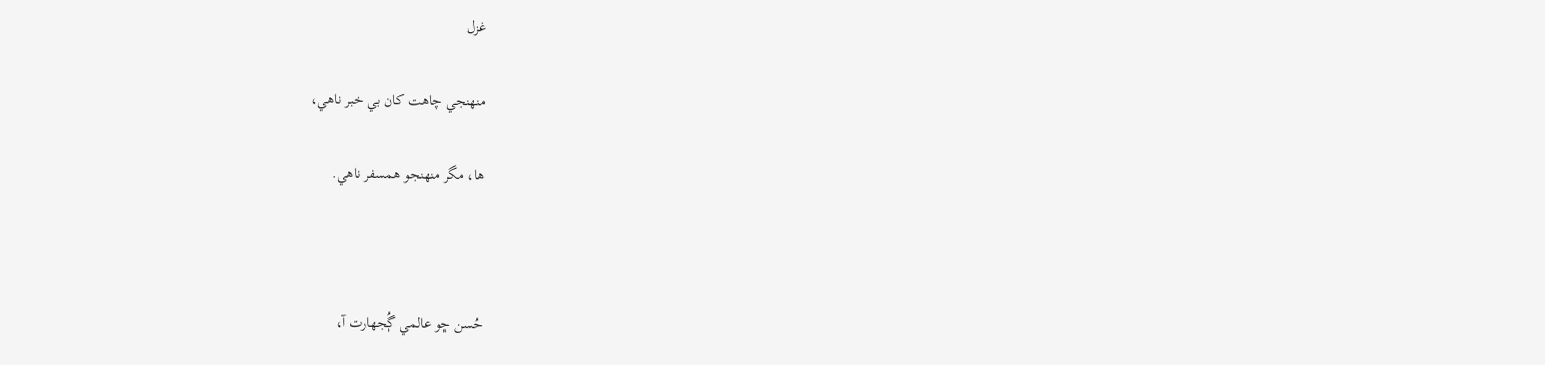غزل

منهنجي چاهت کان بي خبر ناهي،

ها، مگر منهنجو همسفر ناهي.



حُسن ڇو عالمي ڳُجهارت آ،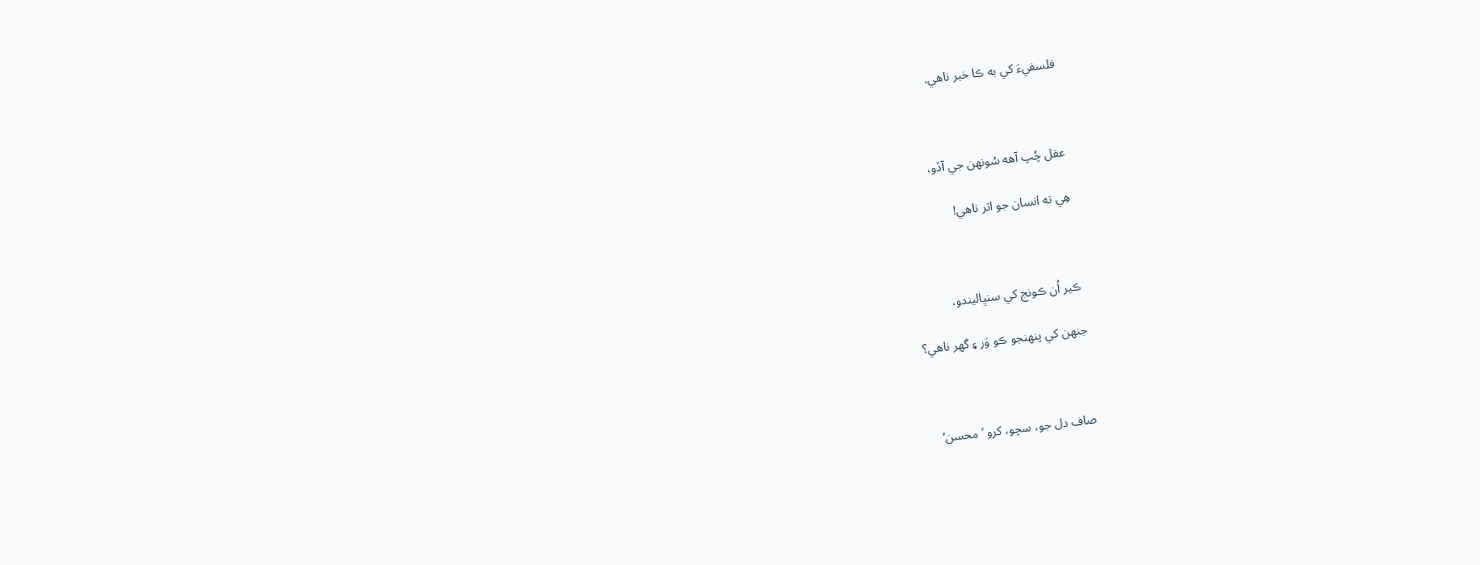فلسفيءَ کي به ڪا خبر ناهي.



عقل چُپ آهه سُونهن جي آڏو،

هِي ته انسان جو اثر ناهي!



ڪير اُن ڪونج کي سنڀاليندو،

جنهن کي پنهنجو ڪو وَر ۽ گهر ناهي؟



صاف دل جو، سچو، کرو ’محسن‘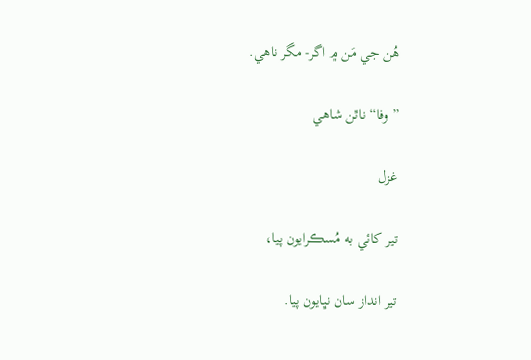هُن جي مَن ۾ اگر- مگر ناهي.

”وفا“ ناٿن شاهي

غزل

تير کائي به مُسڪرايون پيا،

تير انداز سان نڀايون پيا.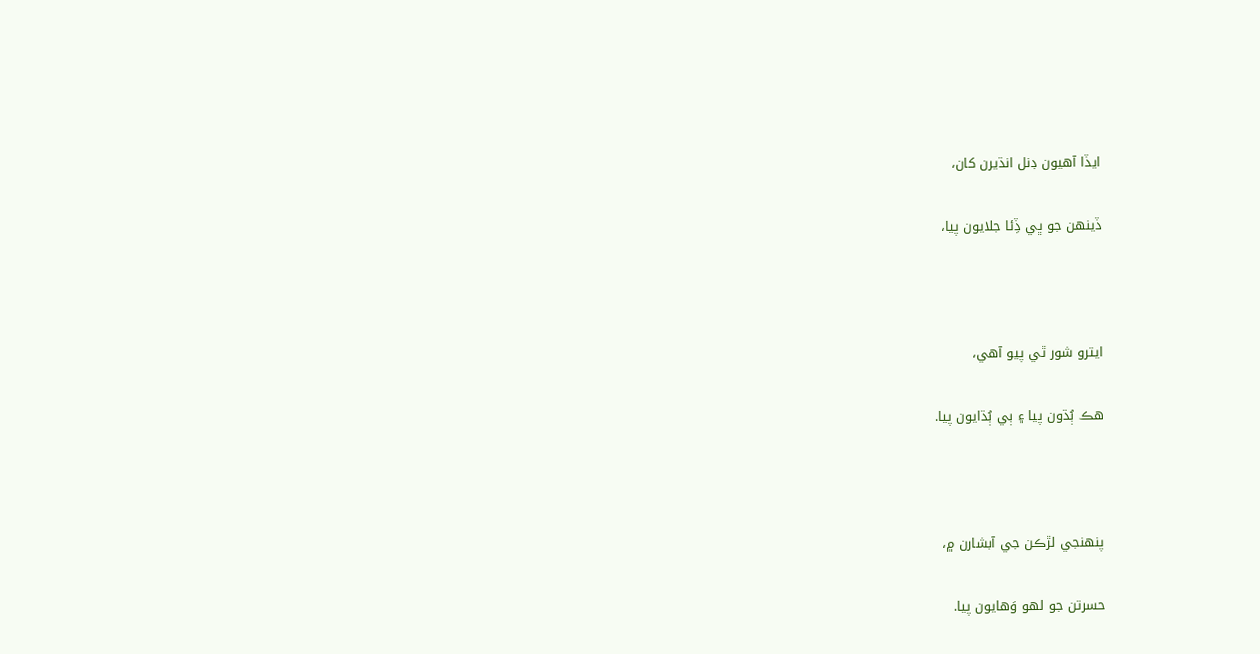ايڏا آهيون ڊنل انڌيرن کان،

ڏينهن جو ڀي ڏِئا جلايون پيا،



ايترو شور ٿي پيو آهي،

هڪ ٻُڌون پيا ۽ ٻي ٻُڌايون پيا.



پنهنجي لڙڪن جي آبشارن ۾،

حسرتن جو لهو وَهايون پيا.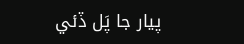پيار جا پَل ڏئي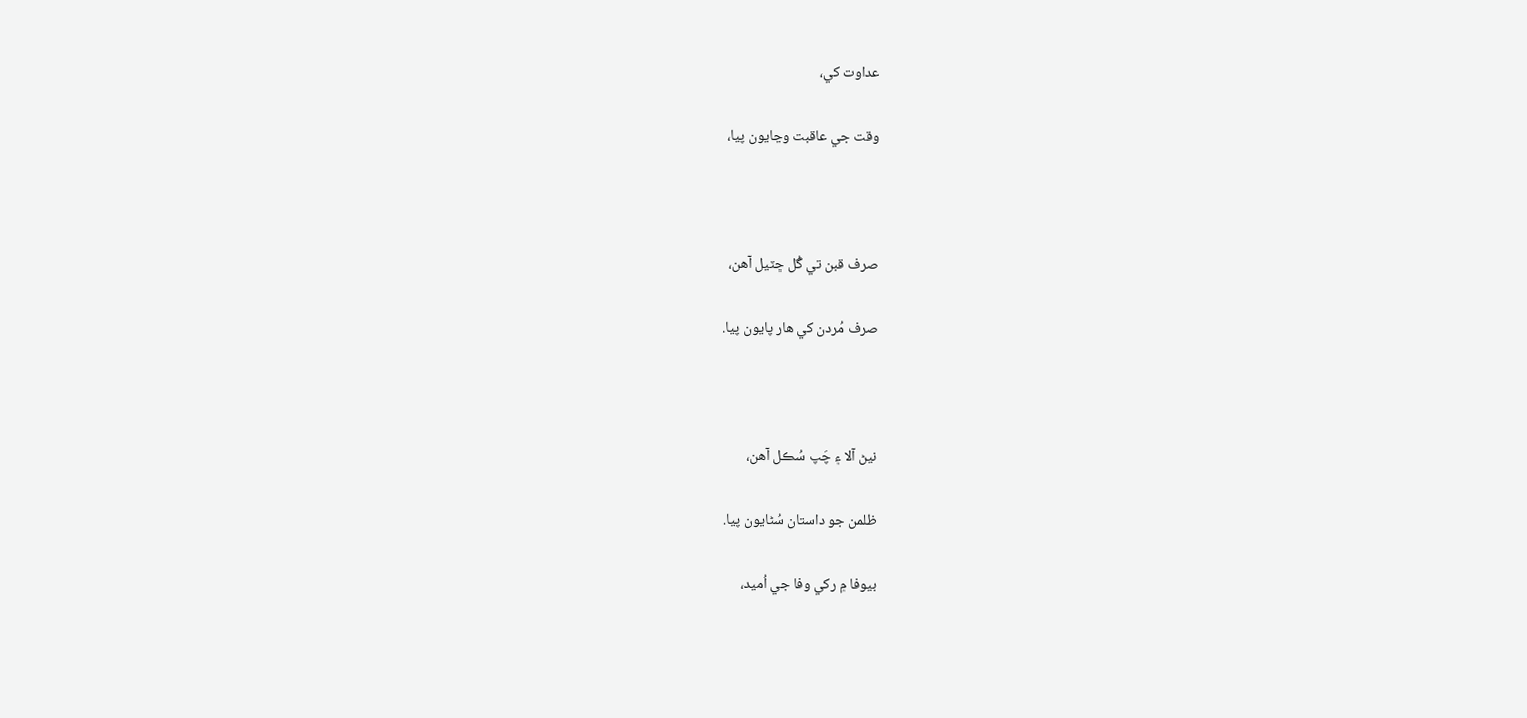عداوت کي،

وقت جي عاقبت وڃايون پيا،



صرف قبن تي گُل ڇٽيل آهن،

صرف مُردن کي هار پايون پيا.



نيڻ آلا ۽ چَپ سُڪل آهن،

ظلمن جو داستان سُڻايون پيا.

بيوفا ۾ رکي وفا جي اُميد،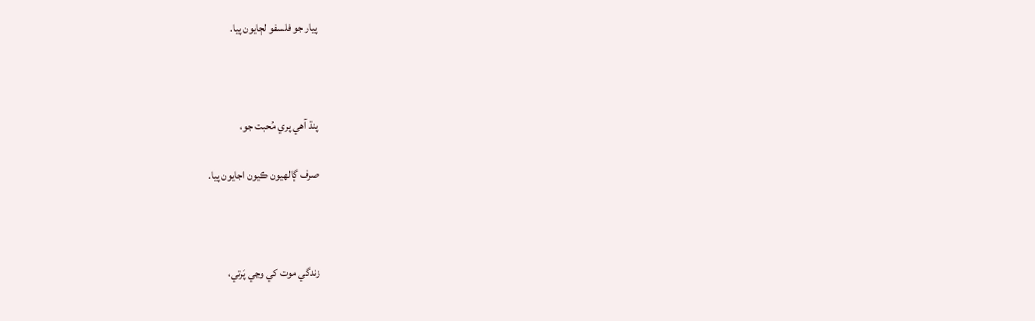پيار جو فلسفو لڄايون پيا.



پنڌ آهي پري مُحبت جو،

صرف ڳالهيون ڪيون اجايون پيا.



زندگي موت کي وڃي پَرتي،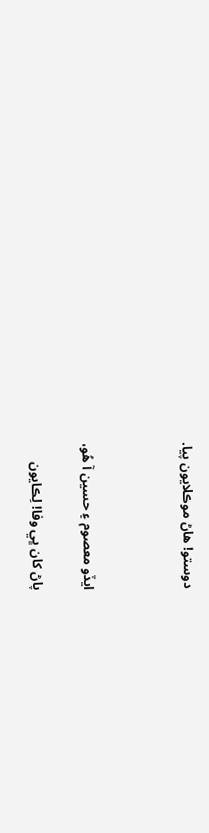دوستو! هاڻ موڪلايون پيا.



ايڏو معصوم ۽ حسين آ هُو،

پاڻ کان ڀي وفا! لِڪايون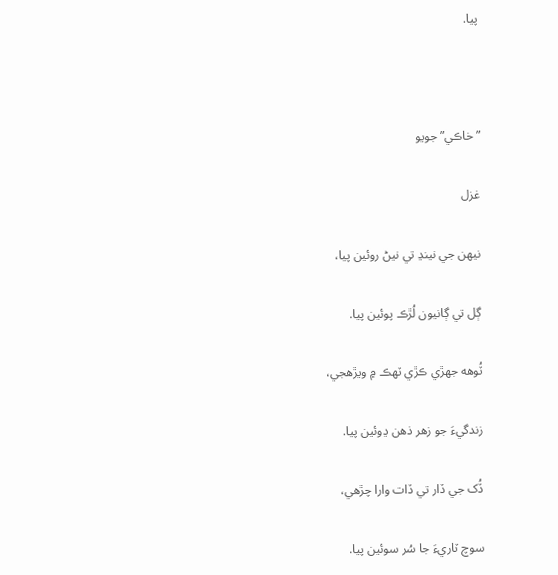پيا.



”خاڪي” جويو

غزل

نيهن جي نينڍ تي نيڻ روئين پيا،

ڳل تي ڳانيون لُڙڪ پوئين پيا.

ٽُوهه جهڙي ڪڙي ٽهڪ ۾ ويڙهجي،

زندگيءَ جو زهر ذهن ڍوئين پيا.

ڏُک جي ڏار تي ڏات وارا چڙهي،

سوچ ٽاريءَ جا سُر سوئين پيا.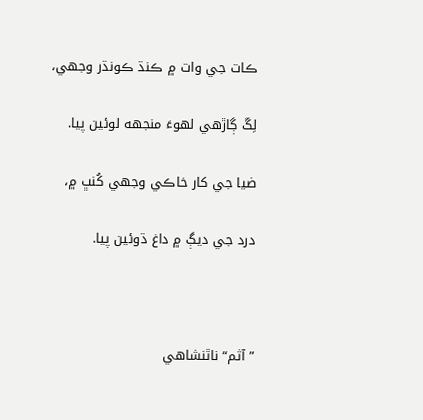ڪات جي وات ۾ ڪنڌ ڪونڌر وجهي،

لِڱ ڳاڙهي لهوءَ منجهه لوئين پيا.

ضيا جي کار خاڪي وجهي کُنڀ ۾،

درد جي ديڳ ۾ داغ ڌوئين پيا.



”آثم“ ناٿنشاهي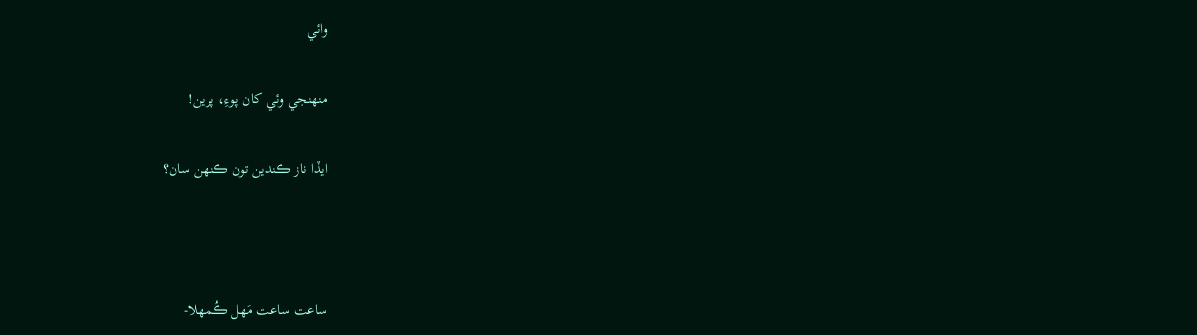وائي

منهنجي وئي کان پوءِ، پرين!

ايڏا ناز ڪندين تون ڪنهن سان؟



ساعت ساعت مَهل ڪُمهلا-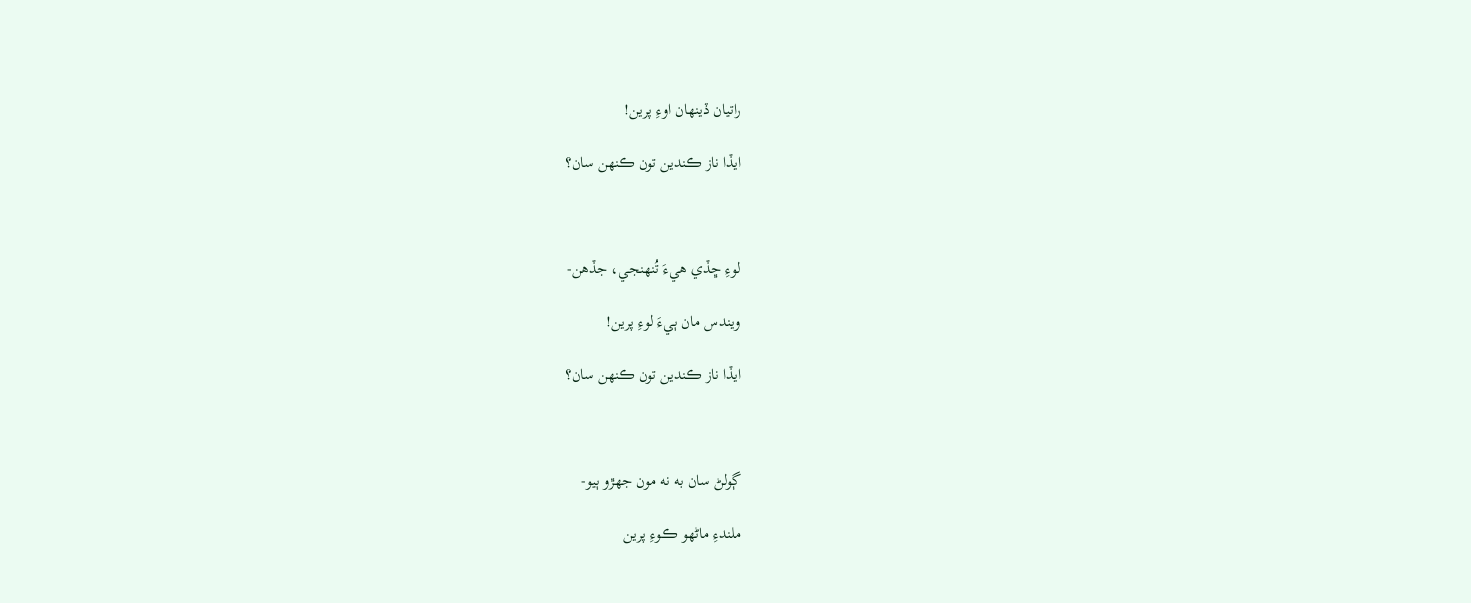راتيان ڏينهان اوءِ پرين!

ايڏا ناز ڪندين تون ڪنهن سان؟



لوءِ ڇڏي هيءَ تُنهنجي، جڏهن-

ويندس مان ٻيءَ لوءِ پرين!

ايڏا ناز ڪندين تون ڪنهن سان؟



ڳولڻ سان به نه مون جهڙو ٻيو-

ملندءِ ماڻهو ڪوءِ پرين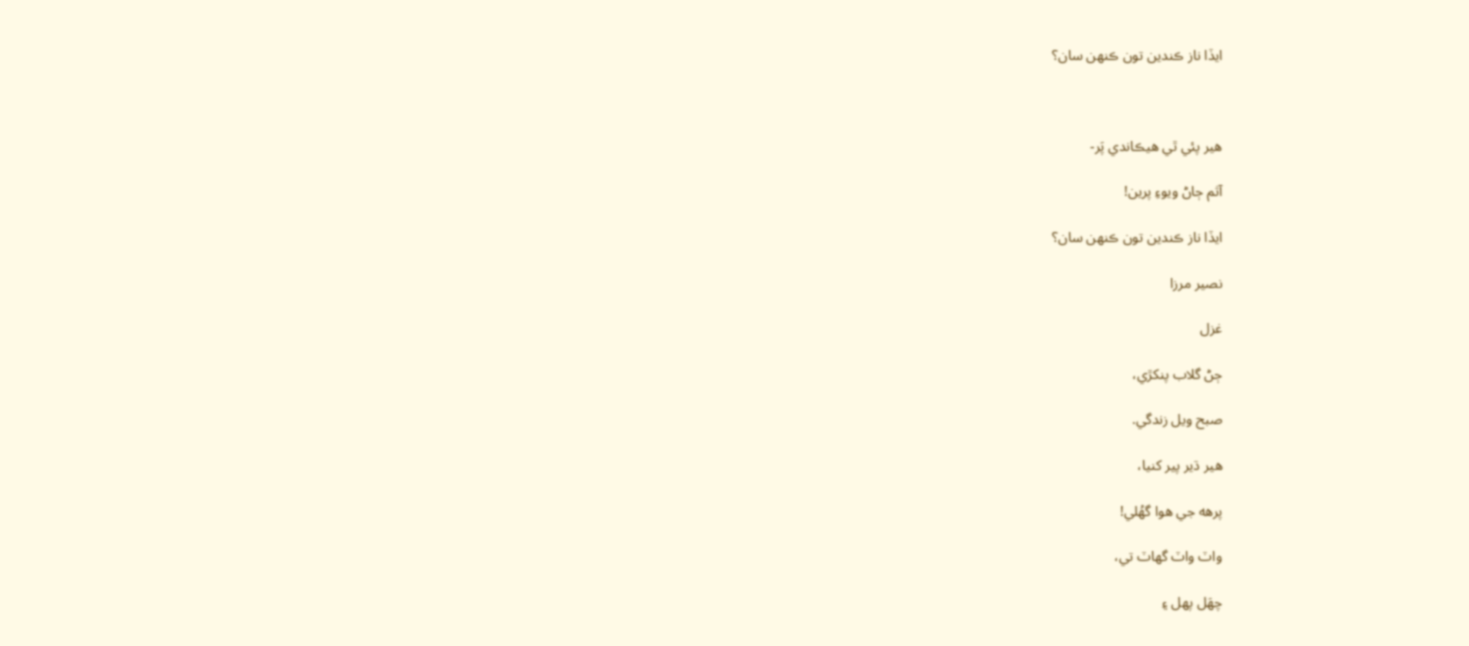ايڏا ناز ڪندين تون ڪنهن سان؟



هير پئي ٿي هيڪاندي پَر-

آثم ڄاڻ ويوءِ پرين!

ايڏا ناز ڪندين تون ڪنهن سان؟

نصير مرزا

غزل

ڄڻ گلاب پنکڙي،

صبح ويل زندگي.

هير ڌير پير کنيا،

پرهه جي هوا گهُلي!

واٽ واٽ گهاٽ تي،

چهَل پهل ۽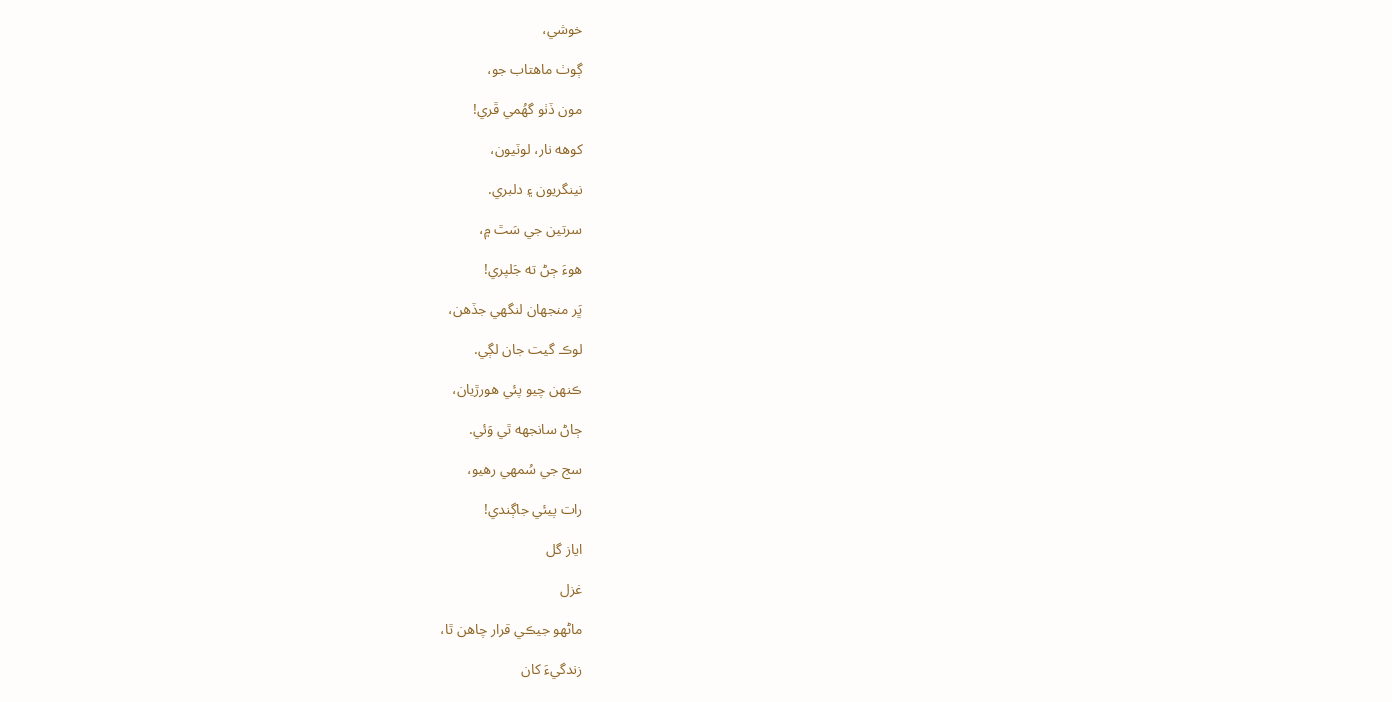خوشي،

ڳوٺ ماهتاب جو،

مون ڏٺو گهُمي ڦري!

کوهه نار، لوٽيون،

نينگريون ۽ دلبري.

سرتين جي سَٿ ۾،

هوءَ ڄڻ ته جَلپري!

ڀَر منجهان لنگهي جڏهن،

لوڪ گيت جان لڳي.

ڪنهن چيو پئي هورڙيان،

ڄاڻ سانجهه ٿي وَئي.

سج جي سُمهي رهيو،

رات پيئي جاڳندي!

اياز گل

غزل

ماڻهو جيڪي قرار چاهن ٿا،

زندگيءَ کان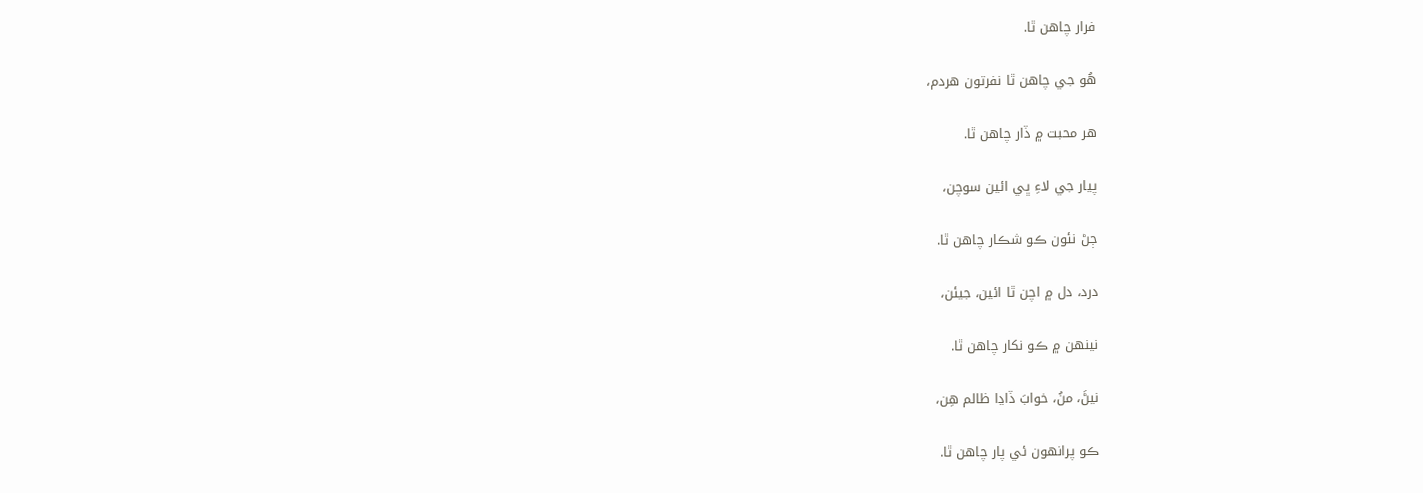فرار چاهن ٿا.

هُو جي چاهن ٿا نفرتون هردم،

هر محبت ۾ ڏار چاهن ٿا.

پيار جي لاءِ ڀي ائين سوچن،

ڄڻ نئون ڪو شڪار چاهن ٿا.

درد، دل ۾ اچن ٿا ائين، جيئن،

نينهن ۾ ڪو نکار چاهن ٿا.

نيڻَ، منُ، خوابَ ڏاڍا ظالم هِن،

ڪو پرانهون ئي پار چاهن ٿا.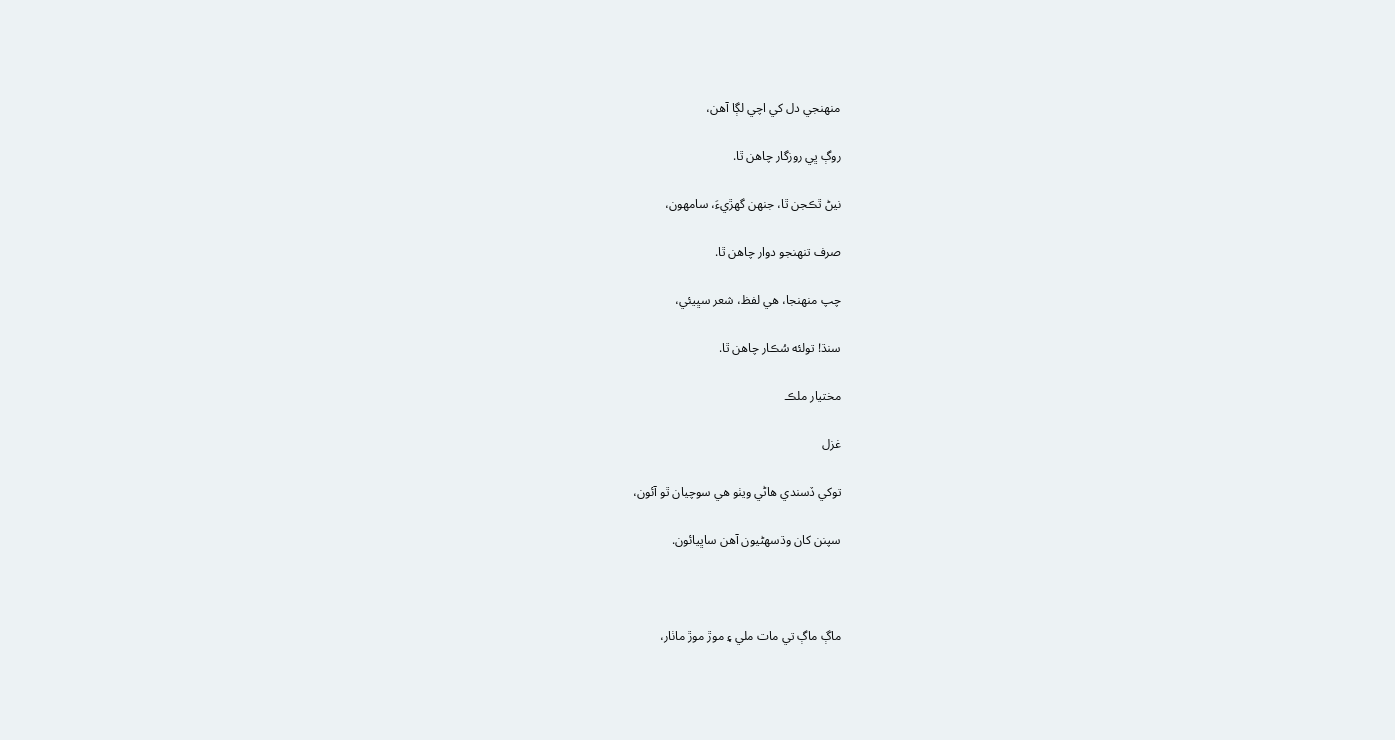منهنجي دل کي اچي لڳا آهن،

روڳ ڀي روزگار چاهن ٿا.

نيڻ ٿڪجن ٿا، جنهن گهڙيءَ، سامهون،

صرف تنهنجو دوار چاهن ٿا.

چپ منهنجا، هي لفظ، شعر سڀيئي،

سنڌ! تولئه سُڪار چاهن ٿا.

مختيار ملڪ

غزل

توکي ڏسندي هاڻي ويٺو هي سوچيان ٿو آئون،

سپنن کان وڌسهڻيون آهن ساڀيائون.



ماڳ ماڳ تي مات ملي ۽ موڙ موڙ ماٺار،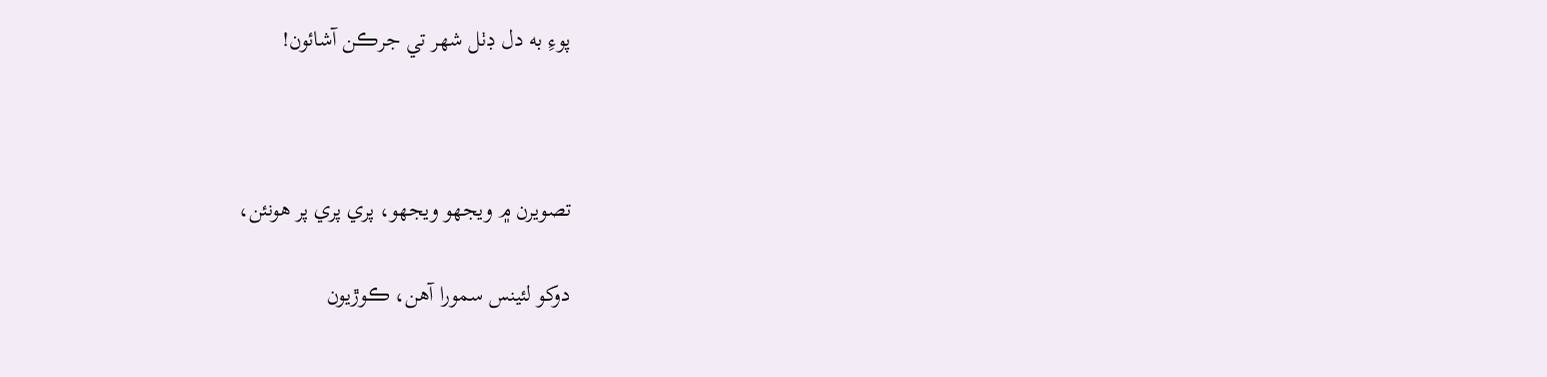پوءِ به دل ڊٺل شهر تي جرڪن آشائون!



تصويرن ۾ ويجهو ويجهو، پري پري پر هونئن،

دوکو لئينس سمورا آهن، ڪوڙيون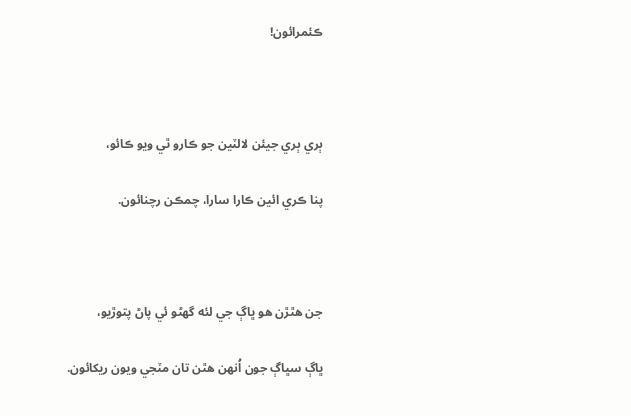ڪئمرائون!



ٻري ٻري جيئن لالٽين جو ڪارو ٿي ويو ڪائو،

پنا ڪري ائين ڪارا سارا، چمڪن رچنائون.



جن هٿڙن هو ڀاڳ جي لئه گهڻو ئي پاڻ پتوڙيو،

ڀاڳ سڀاڳ جون اُنهن هٿن تان مٽجي ويون ريکائون.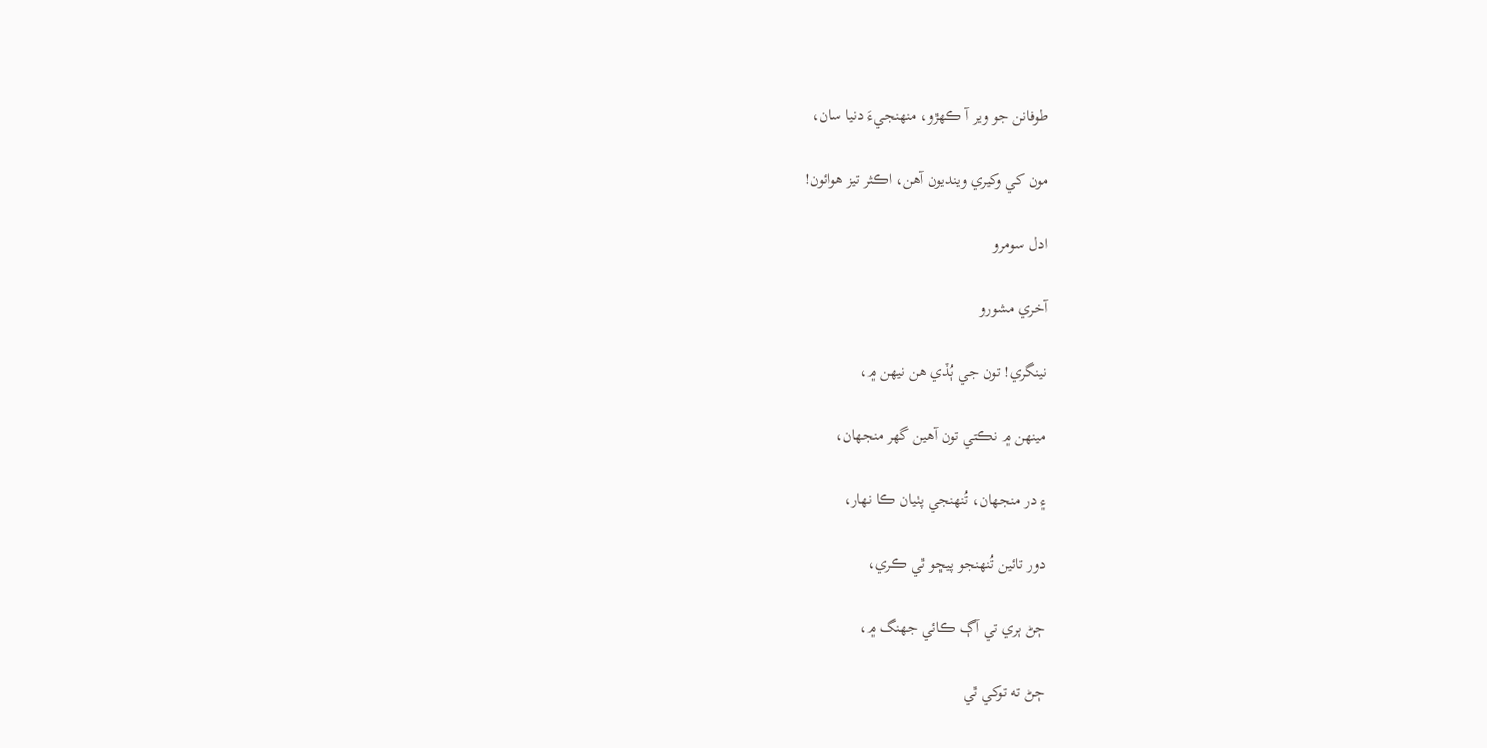طوفانن جو وير آ ڪهڙو، منهنجيءَ دنيا سان،

مون کي وکيري وينديون آهن، اڪثر تيز هوائون!

ادل سومرو

آخري مشورو

نينگري! تون جي ٻُڏي هن نيهن ۾،

مينهن ۾ نڪتي تون آهين گهر منجهان،

۽ در منجهان، تُنهنجي پٺيان ڪا نهار،

دور تائين تُنهنجو پيڇو ٿي ڪري،

ڄڻ ٻري تي آڳ ڪائي جهنگ ۾،

ڄڻ ته توکي ٿي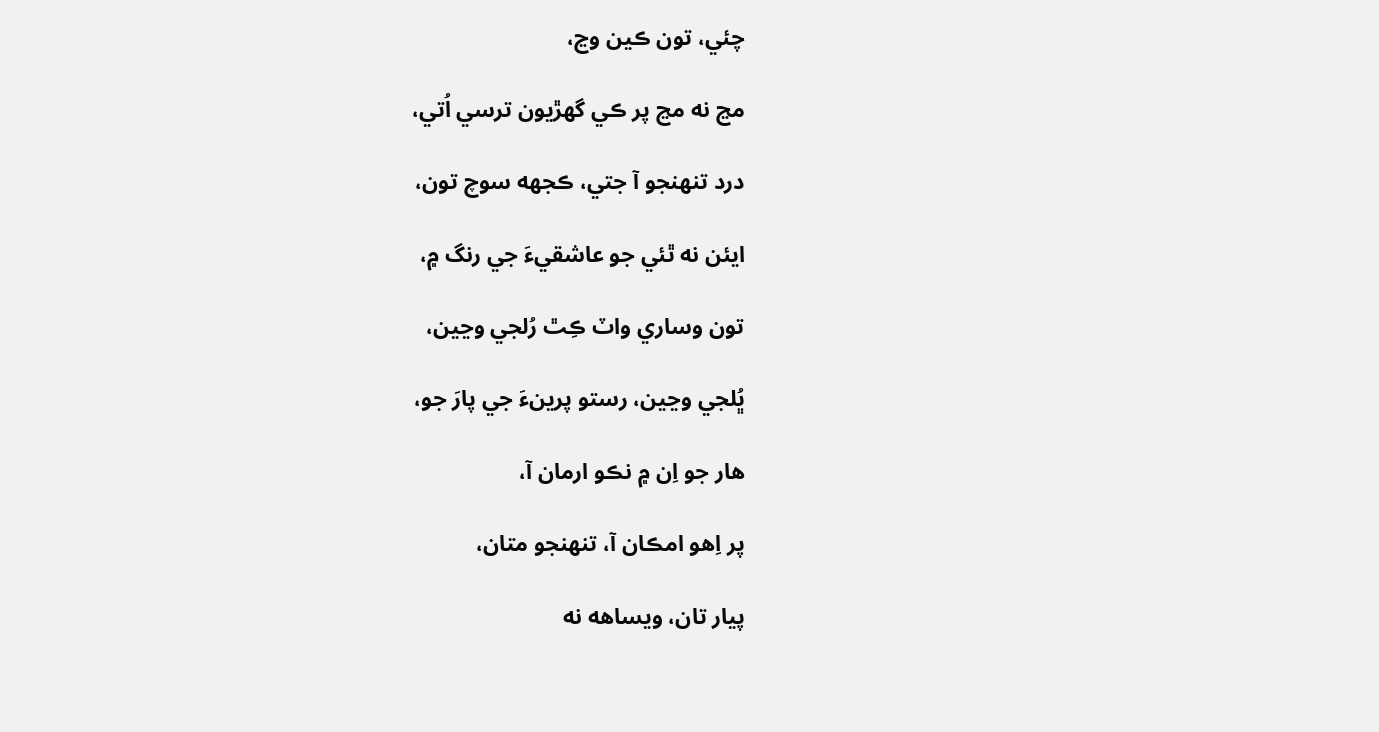چئي، تون ڪين وڃ،

مڃ نه مڃ پر ڪي گهڙيون ترسي اُتي،

درد تنهنجو آ جتي، ڪجهه سوچ تون،

ايئن نه ٿئي جو عاشقيءَ جي رنگ ۾،

تون وساري واٽ ڪِٿ رُلجي وڃين،

ڀُلجي وڃين، رستو پرينءَ جي پارَ جو،

هار جو اِن ۾ نڪو ارمان آ،

پر اِهو امڪان آ، تنهنجو متان،

پيار تان، ويساهه نه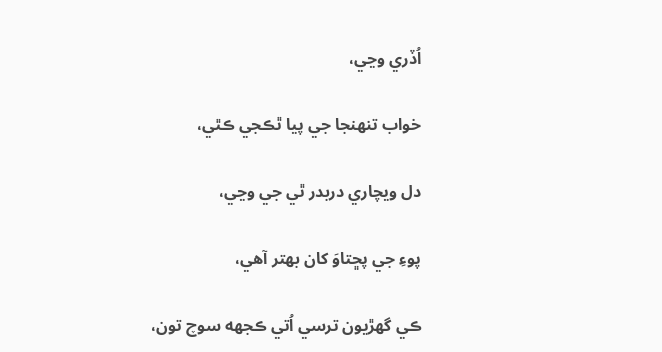اُڏري وڃي،

خواب تنهنجا جي پيا ٿڪجي ڪٿي،

دل ويچاري دربدر ٿي جي وڃي،

پوءِ جي پڇتاوَ کان بهتر آهي،

ڪي گهڙيون ترسي اُتي ڪجهه سوچ تون،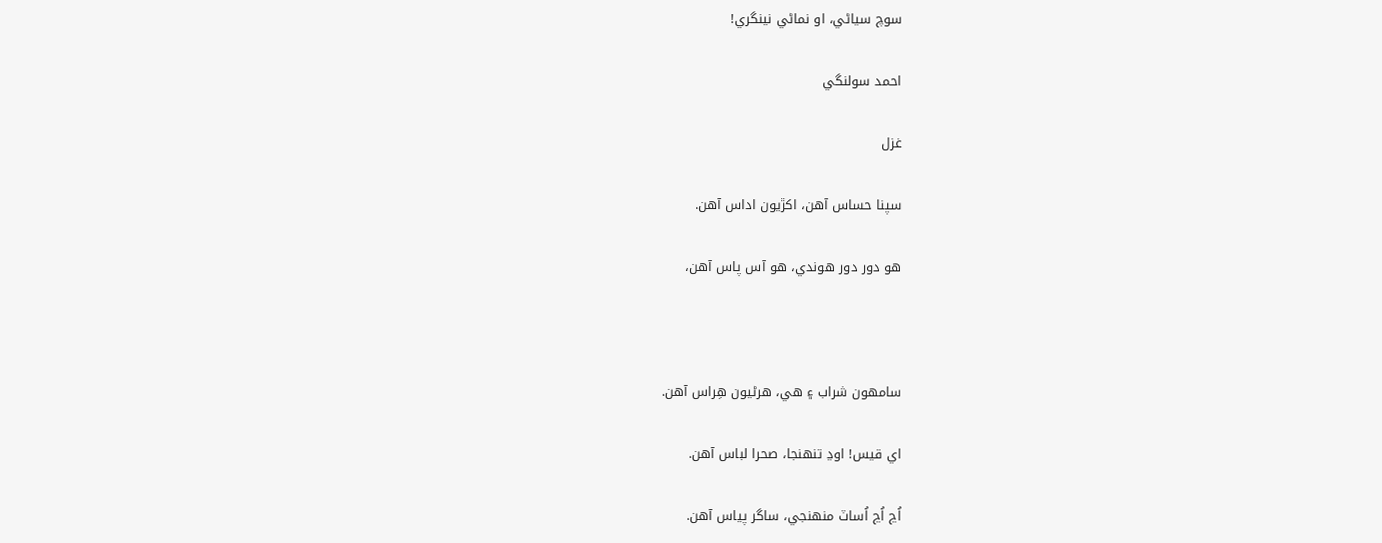سوچ سياڻي، او نماڻي نينگري!

احمد سولنگي

غزل

سپنا حساس آهن، اکڙيون اداس آهن.

هو دور دور هوندي، هو آس پاس آهن،



سامهون شراب ۽ هي، هرڻيون هِراس آهن.

اي قيس! اوڍ تنهنجا، صحرا لباس آهن.

اُڃ اُڃ اُساٽ منهنجي، ساگر پياس آهن.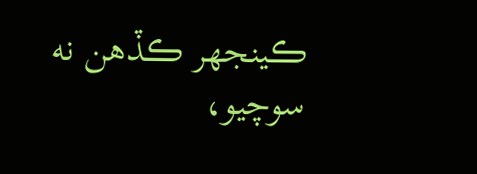ڪينجهر ڪڏهن نه سوچيو،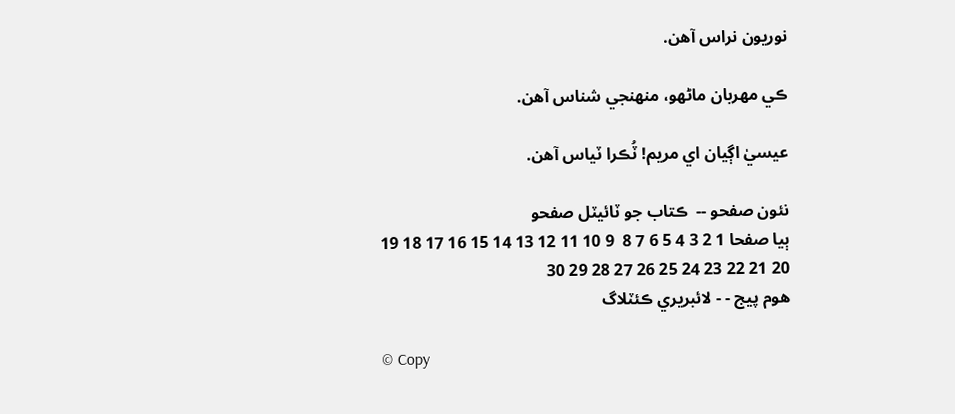نوريون نراس آهن.

ڪي مهربان ماڻهو، منهنجي شناس آهن.

عيسيٰ اڳيان اي مريم! ٽُڪرا ٽياس آهن.

نئون صفحو --  ڪتاب جو ٽائيٽل صفحو
ٻيا صفحا 1 2 3 4 5 6 7 8  9 10 11 12 13 14 15 16 17 18 19 20 21 22 23 24 25 26 27 28 29 30
هوم پيج - - لائبريري ڪئٽلاگ

© Copy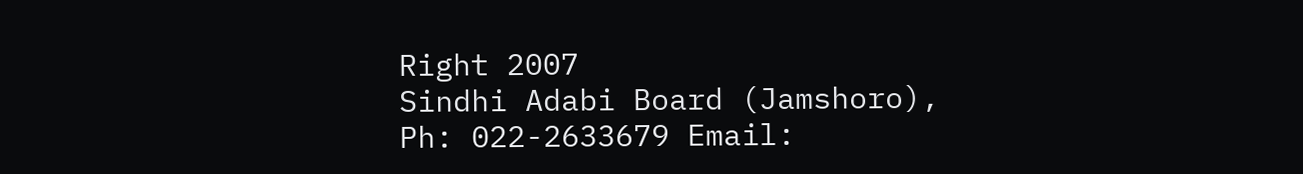Right 2007
Sindhi Adabi Board (Jamshoro),
Ph: 022-2633679 Email: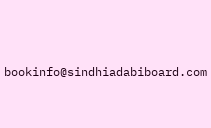bookinfo@sindhiadabiboard.com